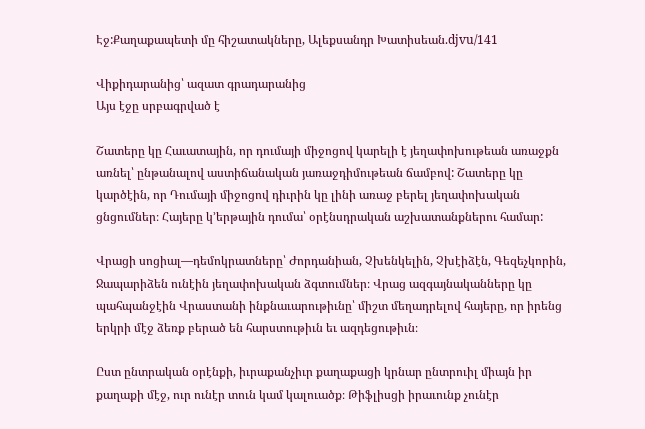Էջ:Քաղաքապետի մը հիշատակները, Ալեքսանդր Խատիսեան.djvu/141

Վիքիդարանից՝ ազատ գրադարանից
Այս էջը սրբագրված է

Շատերը կը Հաւատային, որ դումայի միջոցով կարելի է յեղափոխութեան առաջքն առնել՝ ընթանալով աստիճանական յառաջդիմութեան ճամբով: Շատերը կը կարծէին, որ Դումայի միջոցով դիւրին կը լինի առաջ բերել յեղափոխական ցնցումներ։ Հայերը կ՚երթային դումա՝ օրէնսդրական աշխատանքներու համար:

Վրացի սոցիալ—դեմոկրատները՝ Ժորդանիան, Չխենկելին, Չխէիձէն, Գեզեչկորին, Ջապարիձեն ունէին յեղափոխական ձգտումներ։ Վրաց ազգայնականները կը պահպանջէին Վրաստանի ինքնաւարութիւնը՝ միշտ մեղադրելով հայերը, որ իրենց երկրի մէջ ձեռք բերած են հարստութիւն եւ ազդեցութիւն։

Ըստ ընտրական օրէնքի, իւրաքանչիւր քաղաքացի կրնար ընտրուիլ միայն իր քաղաքի մէջ, ուր ունէր տուն կամ կալուածք։ Թիֆլիսցի իրաւունք չունէր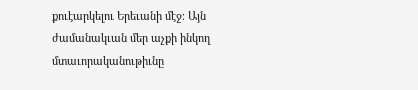քուէարկելու Երեւանի մէջ։ Այն ժամանակւան մեր աչքի ինկող մտաւորականութիւնը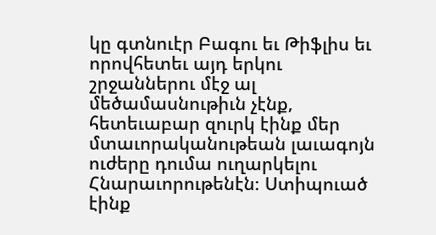կը գտնուէր Բագու եւ Թիֆլիս եւ որովհետեւ այդ երկու շրջաններու մէջ ալ մեծամասնութիւն չէնք, հետեւաբար զուրկ էինք մեր մտաւորականութեան լաւագոյն ուժերը դումա ուղարկելու Հնարաւորութենէն։ Ստիպուած էինք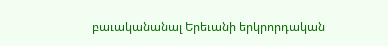բաւականանալ Երեւանի երկրորդական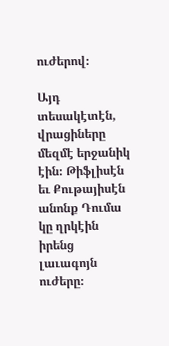ուժերով։

Այդ տեսակէտէն, վրացիները մեզմէ երջանիկ էին։ Թիֆլիսէն եւ Քութայիսէն անոնք Դումա կը ղրկէին իրենց լաւագոյն ուժերը։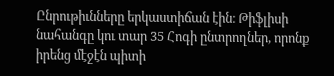Ընրութիւնները երկաստիճան էին։ Թիֆլիսի նահանգը կու տար 35 Հոգի ընտրողներ, որոնք իրենց մէջէն պիտի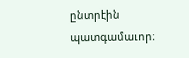ընտրէին պատգամաւոր։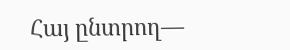Հայ ընտրող—